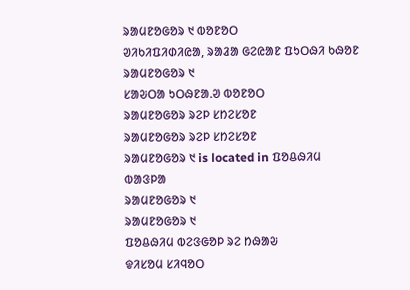ᱨᱟᱢᱱᱚᱜᱚᱨ ᱑ ᱵᱚᱱᱚᱛ
ᱣᱤᱠᱤᱯᱤᱰᱤᱭᱟ, ᱨᱟᱲᱟ ᱜᱮᱭᱟᱱ ᱯᱩᱛᱷᱤ ᱠᱷᱚᱱ
ᱨᱟᱢᱱᱚᱜᱚᱨ ᱑
ᱥᱟᱶᱛᱟ ᱩᱛᱷᱱᱟᱹᱣ ᱵᱚᱱᱚᱛ
ᱨᱟᱢᱱᱚᱜᱚᱨ ᱨᱮᱞ ᱥᱴᱮᱥᱚᱱ
ᱨᱟᱢᱱᱚᱜᱚᱨ ᱨᱮᱞ ᱥᱴᱮᱥᱚᱱ
ᱨᱟᱢᱱᱚᱜᱚᱨ ᱑ is located in ᱯᱚᱪᱷᱤᱢ ᱵᱟᱝᱞᱟ
ᱨᱟᱢᱱᱚᱜᱚᱨ ᱑
ᱨᱟᱢᱱᱚᱜᱚᱨ ᱑
ᱯᱚᱪᱷᱤᱢ ᱵᱮᱝᱜᱚᱞ ᱨᱮ ᱴᱷᱟᱶ
ᱫᱤᱥᱚᱢ ᱥᱤᱧᱚᱛ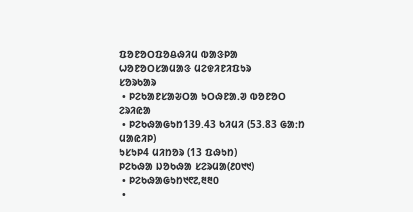ᱯᱚᱱᱚᱛᱯᱚᱪᱷᱤᱢ ᱵᱟᱝᱞᱟ
ᱦᱚᱱᱚᱛᱥᱟᱢᱟᱝ ᱢᱮᱫᱤᱱᱤᱯᱩᱨ
ᱥᱚᱨᱠᱟᱨ
 • ᱞᱮᱠᱟᱱᱥᱟᱶᱛᱟ ᱩᱛᱷᱱᱟᱹᱣ ᱵᱚᱱᱚᱛ
ᱮᱨᱤᱭᱟ
 • ᱞᱮᱠᱷᱟᱜᱩᱴ139.43 ᱠᱤᱢᱤ (53.83 ᱜᱟᱺᱴ ᱢᱟᱭᱤᱞ)
ᱩᱥᱩᱞ4 ᱢᱤᱴᱚᱨ (13 ᱯᱷᱩᱴ)
ᱞᱮᱠᱷᱟ ᱡᱚᱠᱷᱟ ᱥᱮᱨᱢᱟ(᱒᱐᱑᱑)
 • ᱞᱮᱠᱷᱟᱜᱩᱴ᱑᱖᱗,᱓᱓᱐
 •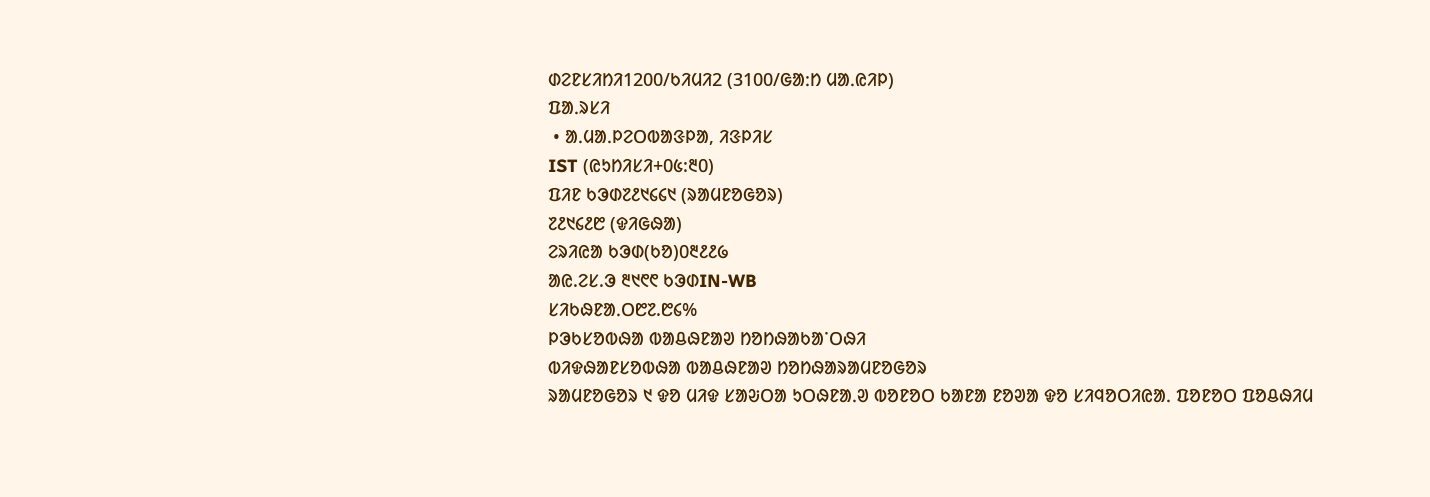ᱰᱮᱱᱥᱤᱴᱤ1200/ᱠᱤᱢᱤ2 (3100/ᱜᱟᱺᱴ ᱢᱟᱹᱭᱤᱞ)
ᱯᱟᱹᱨᱥᱤ
 • ᱟᱹᱢᱟᱹᱞᱮᱛᱵᱟᱝᱞᱟ, ᱤᱝᱞᱤᱥ
IST (ᱭᱩᱴᱤᱥᱤ+᱐᱕:᱓᱐)
ᱯᱤᱱ ᱠᱳᱰ᱗᱒᱑᱔᱔᱑ (ᱨᱟᱢᱱᱚᱜᱚᱨ)
᱗᱒᱑᱔᱒᱘ (ᱫᱤᱜᱷᱟ)
ᱮᱨᱤᱭᱟ ᱠᱳᱰ(ᱠᱚ)᱐᱓᱒᱒᱙
ᱟᱭ.ᱮᱥ.ᱳ ᱓᱑᱖᱖ ᱠᱳᱰIN-WB
ᱥᱤᱠᱷᱱᱟᱹᱛ᱘᱗.᱘᱔%
ᱞᱳᱠᱥᱚᱵᱷᱟ ᱵᱟᱪᱷᱱᱟᱣ ᱴᱚᱴᱷᱟᱠᱟᱸᱛᱷᱤ
ᱵᱤᱫᱷᱟᱱᱥᱚᱵᱷᱟ ᱵᱟᱪᱷᱱᱟᱣ ᱴᱚᱴᱷᱟᱨᱟᱢᱱᱚᱜᱚᱨ
ᱨᱟᱢᱱᱚᱜᱚᱨ ᱑ ᱫᱚ ᱢᱤᱫ ᱥᱟᱶᱛᱟ ᱩᱛᱷᱱᱟᱹᱣ ᱵᱚᱱᱚᱛ ᱠᱟᱱᱟ ᱱᱚᱣᱟ ᱫᱚ ᱥᱤᱧᱚᱛᱤᱭᱟᱹ ᱯᱚᱱᱚᱛ ᱯᱚᱪᱷᱤᱢ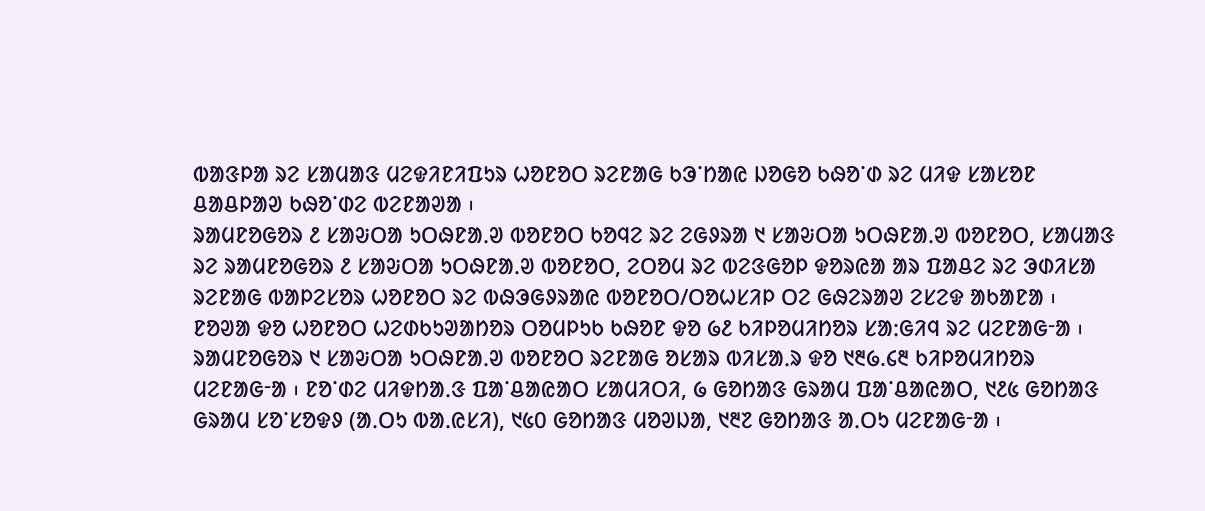ᱵᱟᱝᱞᱟ ᱨᱮ ᱥᱟᱢᱟᱝ ᱢᱮᱫᱤᱱᱤᱯᱩᱨ ᱦᱚᱱᱚᱛ ᱨᱮᱱᱟᱜ ᱠᱳᱸᱴᱟᱭ ᱡᱚᱜᱚ ᱠᱷᱚᱸᱰ ᱨᱮ ᱢᱤᱫ ᱥᱟᱥᱚᱱ ᱪᱟᱪᱞᱟᱣ ᱠᱷᱚᱸᱰᱮ ᱵᱮᱱᱟᱣᱟ ᱾
ᱨᱟᱢᱱᱚᱜᱚᱨ ᱒ ᱥᱟᱶᱛᱟ ᱩᱛᱷᱱᱟᱹᱣ ᱵᱚᱱᱚᱛ ᱠᱚᱧᱮ ᱨᱮ ᱮᱜᱽᱨᱟ ᱑ ᱥᱟᱶᱛᱟ ᱩᱛᱷᱱᱟᱹᱣ ᱵᱚᱱᱚᱛ, ᱥᱟᱢᱟᱝ ᱨᱮ ᱨᱟᱢᱱᱚᱜᱚᱨ ᱒ ᱥᱟᱶᱛᱟ ᱩᱛᱷᱱᱟᱹᱣ ᱵᱚᱱᱚᱛ, ᱮᱛᱚᱢ ᱨᱮ ᱵᱮᱝᱜᱚᱞ ᱫᱚᱨᱭᱟ ᱟᱨ ᱯᱟᱪᱮ ᱨᱮ ᱳᱰᱤᱥᱟ ᱨᱮᱱᱟᱜ ᱵᱟᱞᱮᱥᱚᱨ ᱦᱚᱱᱚᱛ ᱨᱮ ᱵᱷᱳᱜᱽᱨᱟᱭ ᱵᱚᱱᱚᱛ/ᱛᱚᱦᱥᱤᱞ ᱛᱮ ᱜᱷᱮᱨᱟᱣ ᱮᱥᱮᱫ ᱟᱠᱟᱱᱟ ᱾
ᱱᱚᱣᱟ ᱫᱚ ᱦᱚᱱᱚᱛ ᱦᱮᱰᱠᱩᱣᱟᱴᱚᱨ ᱛᱚᱢᱞᱩᱠ ᱠᱷᱚᱱ ᱫᱚ ᱙᱒ ᱠᱤᱞᱚᱢᱤᱴᱚᱨ ᱥᱟᱺᱜᱤᱧ ᱨᱮ ᱢᱮᱱᱟᱜᱼᱟ ᱾
ᱨᱟᱢᱱᱚᱜᱚᱨ ᱑ ᱥᱟᱶᱛᱟ ᱩᱛᱷᱱᱟᱹᱣ ᱵᱚᱱᱚᱛ ᱨᱮᱱᱟᱜ ᱚᱥᱟᱨ ᱵᱤᱥᱟᱹᱨ ᱫᱚ ᱑᱓᱙.᱔᱓ ᱠᱤᱞᱚᱢᱤᱴᱚᱨ ᱢᱮᱱᱟᱜᱼᱟ ᱾ ᱱᱚᱸᱰᱮ ᱢᱤᱫᱴᱟᱹᱝ ᱯᱟᱸᱪᱟᱭᱟᱛ ᱥᱟᱢᱤᱛᱤ, ᱙ ᱜᱚᱴᱟᱝ ᱜᱨᱟᱢ ᱯᱟᱸᱪᱟᱭᱟᱛ, ᱑᱒᱕ ᱜᱚᱴᱟᱝ ᱜᱨᱟᱢ ᱥᱚᱸᱥᱚᱫᱽ (ᱟᱹᱛᱩ ᱵᱟᱹᱭᱥᱤ), ᱑᱕᱐ ᱜᱚᱴᱟᱝ ᱢᱚᱣᱡᱟ, ᱑᱓᱗ ᱜᱚᱴᱟᱝ ᱟᱹᱛᱩ ᱢᱮᱱᱟᱜᱼᱟ ᱾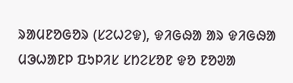ᱨᱟᱢᱱᱚᱜᱚᱨ (ᱥᱮᱦᱮᱫ), ᱫᱤᱜᱷᱟ ᱟᱨ ᱫᱤᱜᱷᱟ ᱢᱳᱦᱟᱱᱞ ᱯᱩᱞᱤᱥ ᱥᱴᱮᱥᱚᱱ ᱫᱚ ᱱᱚᱣᱟ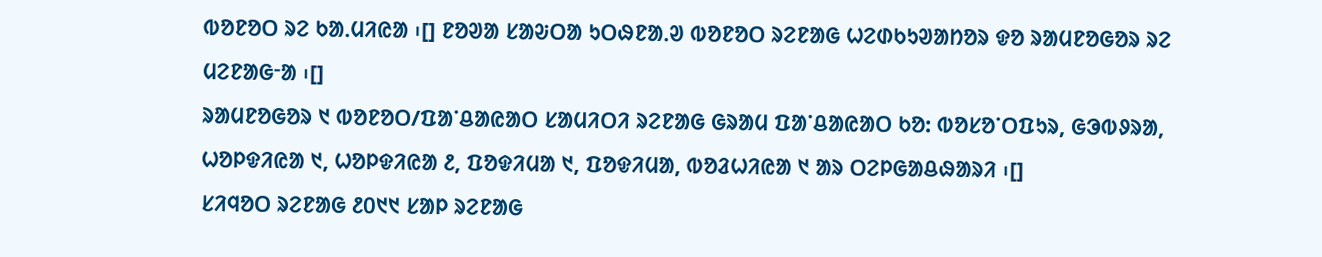ᱵᱚᱱᱚᱛ ᱨᱮ ᱠᱟᱹᱢᱤᱭᱟ ᱾[] ᱱᱚᱣᱟ ᱥᱟᱶᱛᱟ ᱩᱛᱷᱱᱟᱹᱣ ᱵᱚᱱᱚᱛ ᱨᱮᱱᱟᱜ ᱦᱮᱰᱠᱩᱣᱟᱴᱚᱨ ᱫᱚ ᱨᱟᱢᱱᱚᱜᱚᱨ ᱨᱮ ᱢᱮᱱᱟᱜᱼᱟ ᱾[]
ᱨᱟᱢᱱᱚᱜᱚᱨ ᱑ ᱵᱚᱱᱚᱛ/ᱯᱟᱸᱪᱟᱭᱟᱛ ᱥᱟᱢᱤᱛᱤ ᱨᱮᱱᱟᱜ ᱜᱨᱟᱢ ᱯᱟᱸᱪᱟᱭᱟᱛ ᱠᱚ: ᱵᱚᱥᱚᱸᱛᱯᱩᱨ, ᱜᱳᱵᱽᱨᱟ, ᱦᱚᱞᱫᱤᱭᱟ ᱑, ᱦᱚᱞᱫᱤᱭᱟ ᱒, ᱯᱚᱫᱤᱢᱟ ᱑, ᱯᱚᱫᱤᱢᱟ, ᱵᱚᱲᱦᱤᱭᱟ ᱑ ᱟᱨ ᱛᱮᱞᱜᱟᱪᱷᱟᱨᱤ ᱾[]
ᱥᱤᱧᱚᱛ ᱨᱮᱱᱟᱜ ᱒᱐᱑᱑ ᱥᱟᱞ ᱨᱮᱱᱟᱜ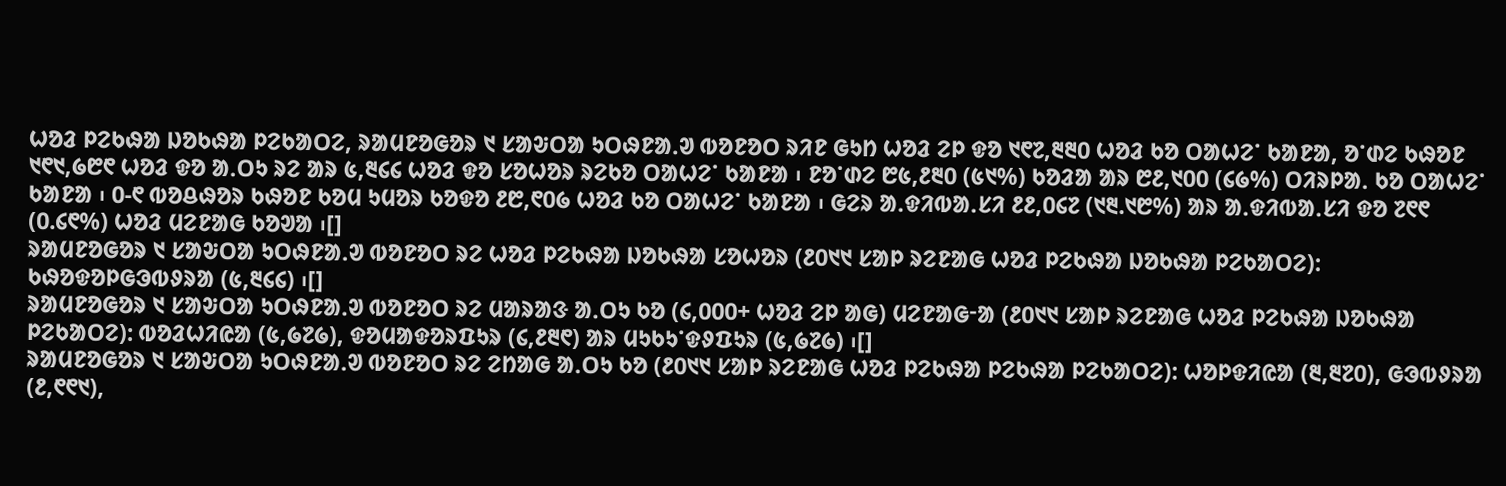ᱦᱚᱲ ᱞᱮᱠᱷᱟ ᱡᱚᱠᱷᱟ ᱞᱮᱠᱟᱛᱮ, ᱨᱟᱢᱱᱚᱜᱚᱨ ᱑ ᱥᱟᱶᱛᱟ ᱩᱛᱷᱱᱟᱹᱣ ᱵᱚᱱᱚᱛ ᱨᱤᱱ ᱜᱩᱴ ᱦᱚᱲ ᱮᱞ ᱫᱚ ᱑᱖᱗,᱓᱓᱐ ᱦᱚᱲ ᱠᱚ ᱛᱟᱦᱮᱸ ᱠᱟᱱᱟ, ᱚᱸᱰᱮ ᱠᱷᱚᱱ ᱑᱖᱑,᱙᱘᱖ ᱦᱚᱲ ᱫᱚ ᱟᱹᱛᱩ ᱨᱮ ᱟᱨ ᱕,᱓᱔᱔ ᱦᱚᱲ ᱫᱚ ᱥᱚᱦᱚᱨ ᱨᱮᱠᱚ ᱛᱟᱦᱮᱸ ᱠᱟᱱᱟ ᱾ ᱱᱚᱸᱰᱮ ᱘᱕,᱒᱓᱐ (᱕᱑%) ᱠᱚᱲᱟ ᱟᱨ ᱘᱒,᱑᱐᱐ (᱔᱙%) ᱛᱤᱨᱞᱟᱹ ᱠᱚ ᱛᱟᱦᱮᱸ ᱠᱟᱱᱟ ᱾ ᱐-᱖ ᱵᱚᱪᱷᱚᱨ ᱠᱷᱚᱱ ᱠᱚᱢ ᱩᱢᱚᱨ ᱠᱚᱫᱚ ᱒᱘,᱖᱐᱙ ᱦᱚᱲ ᱠᱚ ᱛᱟᱦᱮᱸ ᱠᱟᱱᱟ ᱾ ᱜᱮᱨ ᱟᱹᱫᱤᱵᱟᱹᱥᱤ ᱒᱒,᱐᱔᱗ (᱑᱓.᱑᱘%) ᱟᱨ ᱟᱹᱫᱤᱵᱟᱹᱥᱤ ᱫᱚ ᱗᱖᱖ (᱐.᱔᱖%) ᱦᱚᱲ ᱢᱮᱱᱟᱜ ᱠᱚᱣᱟ ᱾[]
ᱨᱟᱢᱱᱚᱜᱚᱨ ᱑ ᱥᱟᱶᱛᱟ ᱩᱛᱷᱱᱟᱹᱣ ᱵᱚᱱᱚᱛ ᱨᱮ ᱦᱚᱲ ᱞᱮᱠᱷᱟ ᱡᱚᱠᱷᱟ ᱥᱚᱦᱚᱨ (᱒᱐᱑᱑ ᱥᱟᱞ ᱨᱮᱱᱟᱜ ᱦᱚᱲ ᱞᱮᱠᱷᱟ ᱡᱚᱠᱷᱟ ᱞᱮᱠᱟᱛᱮ): ᱠᱷᱚᱫᱚᱞᱜᱳᱵᱽᱨᱟ (᱕,᱓᱔᱔) ᱾[]
ᱨᱟᱢᱱᱚᱜᱚᱨ ᱑ ᱥᱟᱶᱛᱟ ᱩᱛᱷᱱᱟᱹᱣ ᱵᱚᱱᱚᱛ ᱨᱮ ᱢᱟᱨᱟᱝ ᱟᱹᱛᱩ ᱠᱚ (᱔,᱐᱐᱐+ ᱦᱚᱲ ᱮᱞ ᱟᱜ) ᱢᱮᱱᱟᱜᱼᱟ (᱒᱐᱑᱑ ᱥᱟᱞ ᱨᱮᱱᱟᱜ ᱦᱚᱲ ᱞᱮᱠᱷᱟ ᱡᱚᱠᱷᱟ ᱞᱮᱠᱟᱛᱮ): ᱵᱚᱲᱦᱤᱭᱟ (᱕,᱙᱗᱙), ᱫᱚᱢᱟᱫᱚᱨᱯᱩᱨ (᱔,᱒᱓᱖) ᱟᱨ ᱢᱩᱠᱩᱸᱫᱽᱯᱩᱨ (᱕,᱙᱗᱙) ᱾[]
ᱨᱟᱢᱱᱚᱜᱚᱨ ᱑ ᱥᱟᱶᱛᱟ ᱩᱛᱷᱱᱟᱹᱣ ᱵᱚᱱᱚᱛ ᱨᱮ ᱮᱴᱟᱜ ᱟᱹᱛᱩ ᱠᱚ (᱒᱐᱑᱑ ᱥᱟᱞ ᱨᱮᱱᱟᱜ ᱦᱚᱲ ᱞᱮᱠᱷᱟ ᱞᱮᱠᱷᱟ ᱞᱮᱠᱟᱛᱮ): ᱦᱚᱞᱫᱤᱭᱟ (᱓,᱓᱗᱐), ᱜᱳᱵᱽᱨᱟ (᱒,᱖᱖᱑),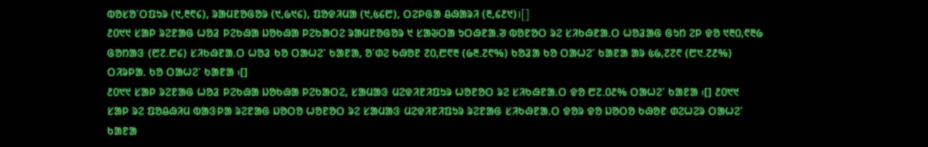ᱵᱚᱥᱚᱸᱛᱯᱩᱨ (᱑,᱓᱖᱔), ᱨᱟᱢᱱᱚᱜᱚᱨ (᱑,᱙᱑᱔), ᱯᱚᱫᱤᱢᱟ (᱑,᱕᱔᱘), ᱛᱮᱞᱜᱟ ᱪᱷᱟᱨᱤ (᱓,᱔᱒᱑)।[]
᱒᱐᱑᱑ ᱥᱟᱞ ᱨᱮᱱᱟᱜ ᱦᱚᱲ ᱞᱮᱠᱷᱟ ᱡᱚᱠᱷᱟ ᱞᱮᱠᱟᱛᱮ ᱨᱟᱢᱱᱚᱜᱚᱨ ᱑ ᱥᱟᱶᱛᱟ ᱩᱛᱷᱱᱟᱹᱣ ᱵᱚᱱᱚᱛ ᱨᱮ ᱥᱤᱠᱷᱱᱟᱹᱛ ᱦᱚᱲᱟᱜ ᱜᱩᱴ ᱮᱞ ᱫᱚ ᱑᱓᱐,᱖᱓᱙ ᱜᱚᱴᱟᱝ (᱘᱗.᱘᱔) ᱥᱤᱠᱷᱱᱟᱹᱛ ᱦᱚᱲ ᱠᱚ ᱛᱟᱦᱮᱸ ᱠᱟᱱᱟ, ᱚᱸᱰᱮ ᱠᱷᱚᱱ ᱗᱐,᱘᱖᱓ (᱙᱓.᱗᱖%) ᱠᱚᱲᱟ ᱠᱚ ᱛᱟᱦᱮᱸ ᱠᱟᱱᱟ ᱟᱨ ᱕᱙,᱗᱗᱖ (᱘᱑.᱗᱒%) ᱛᱤᱨᱞᱟᱹ ᱠᱚ ᱛᱟᱦᱮᱸ ᱠᱟᱱᱟ ᱾[]
᱒᱐᱑᱑ ᱥᱟᱞ ᱨᱮᱱᱟᱜ ᱦᱚᱲ ᱞᱮᱠᱷᱟ ᱡᱚᱠᱷᱟ ᱞᱮᱠᱟᱛᱮ, ᱥᱟᱢᱟᱝ ᱢᱮᱫᱤᱱᱤᱯᱩᱨ ᱦᱚᱱᱚᱛ ᱨᱮ ᱥᱤᱠᱷᱱᱟᱹᱛ ᱫᱚ ᱘᱗.᱐᱒% ᱛᱟᱦᱮᱸ ᱠᱟᱱᱟ ᱾[] ᱒᱐᱑᱑ ᱥᱟᱞ ᱨᱮ ᱯᱚᱪᱷᱤᱢ ᱵᱟᱝᱞᱟ ᱨᱮᱱᱟᱜ ᱡᱚᱛᱚ ᱦᱚᱱᱚᱛ ᱨᱮ ᱥᱟᱢᱟᱝ ᱢᱮᱫᱤᱱᱤᱯᱩᱨ ᱨᱮᱱᱟᱜ ᱥᱤᱠᱷᱱᱟᱹᱛ ᱫᱚᱨ ᱫᱚ ᱡᱚᱛᱚ ᱠᱷᱚᱱ ᱰᱮᱦᱮᱨ ᱛᱟᱦᱮᱸ ᱠᱟᱱᱟ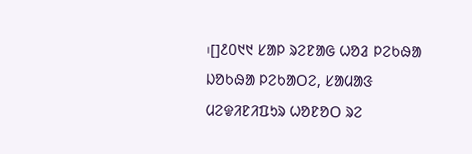᱾[]᱒᱐᱑᱑ ᱥᱟᱞ ᱨᱮᱱᱟᱜ ᱦᱚᱲ ᱞᱮᱠᱷᱟ ᱡᱚᱠᱷᱟ ᱞᱮᱠᱟᱛᱮ, ᱥᱟᱢᱟᱝ ᱢᱮᱫᱤᱱᱤᱯᱩᱨ ᱦᱚᱱᱚᱛ ᱨᱮ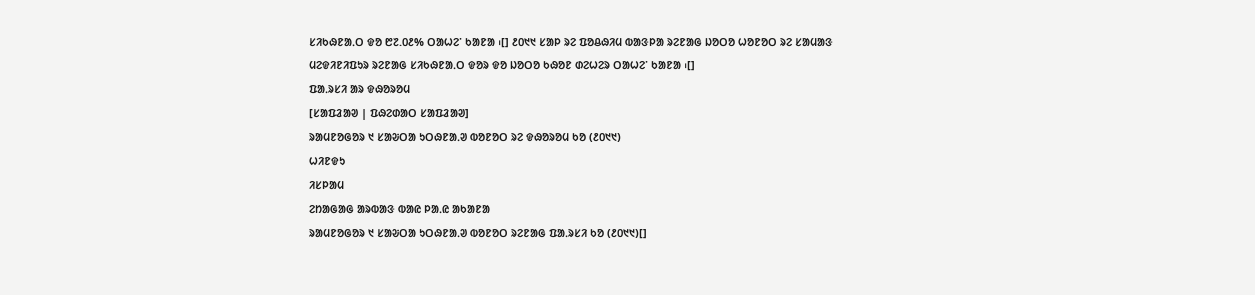ᱥᱤᱠᱷᱱᱟᱹᱛ ᱫᱚ ᱘᱗.᱐᱒% ᱛᱟᱦᱮᱸ ᱠᱟᱱᱟ ᱾[] ᱒᱐᱑᱑ ᱥᱟᱞ ᱨᱮ ᱯᱚᱪᱷᱤᱢ ᱵᱟᱝᱞᱟ ᱨᱮᱱᱟᱜ ᱡᱚᱛᱚ ᱦᱚᱱᱚᱛ ᱨᱮ ᱥᱟᱢᱟᱝ ᱢᱮᱫᱤᱱᱤᱯᱩᱨ ᱨᱮᱱᱟᱜ ᱥᱤᱠᱷᱱᱟᱹᱛ ᱫᱚᱨ ᱫᱚ ᱡᱚᱛᱚ ᱠᱷᱚᱱ ᱰᱮᱦᱮᱨ ᱛᱟᱦᱮᱸ ᱠᱟᱱᱟ ᱾[]
ᱯᱟᱹᱨᱥᱤ ᱟᱨ ᱫᱷᱚᱨᱚᱢ
[ᱥᱟᱯᱲᱟᱣ | ᱯᱷᱮᱰᱟᱛ ᱥᱟᱯᱲᱟᱣ]
ᱨᱟᱢᱱᱚᱜᱚᱨ ᱑ ᱥᱟᱶᱛᱟ ᱩᱛᱷᱱᱟᱹᱣ ᱵᱚᱱᱚᱛ ᱨᱮ ᱫᱷᱚᱨᱚᱢ ᱠᱚ (᱒᱐᱑᱑)
ᱦᱤᱱᱫᱩ
ᱤᱥᱞᱟᱢ
ᱮᱴᱟᱜᱟᱜ ᱟᱨᱵᱟᱝ ᱵᱟᱭ ᱞᱟᱹᱭ ᱟᱠᱟᱱᱟ
ᱨᱟᱢᱱᱚᱜᱚᱨ ᱑ ᱥᱟᱶᱛᱟ ᱩᱛᱷᱱᱟᱹᱣ ᱵᱚᱱᱚᱛ ᱨᱮᱱᱟᱜ ᱯᱟᱹᱨᱥᱤ ᱠᱚ (᱒᱐᱑᱑)[]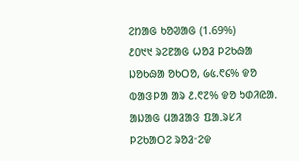ᱮᱴᱟᱜ ᱠᱚᱣᱟᱜ (1.69%)
᱒᱐᱑᱑ ᱨᱮᱱᱟᱜ ᱦᱚᱲ ᱞᱮᱠᱷᱟ ᱡᱚᱠᱷᱟ ᱚᱠᱛᱚ, ᱙᱕.᱖᱔% ᱫᱚ ᱵᱟᱝᱞᱟ ᱟᱨ ᱒.᱖᱗% ᱫᱚ ᱩᱰᱤᱭᱟᱹ ᱟᱡᱟᱜ ᱢᱟᱲᱟᱝ ᱯᱟᱹᱨᱥᱤ ᱞᱮᱠᱟᱛᱮ ᱨᱚᱲᱼᱮᱫ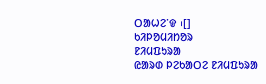ᱛᱟᱦᱮᱸᱫ ᱾[]
ᱠᱤᱞᱚᱢᱤᱴᱚᱨ
ᱱᱤᱢᱯᱩᱨᱟ
ᱭᱟᱨᱰ ᱞᱮᱠᱟᱛᱮ ᱱᱤᱢᱯᱩᱨᱟ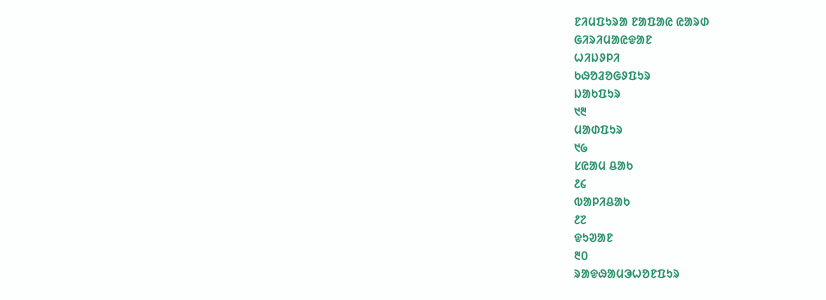ᱱᱤᱢᱯᱩᱨᱟ ᱱᱟᱯᱟᱭ ᱭᱟᱨᱰ
ᱜᱤᱨᱤᱢᱟᱭᱫᱟᱱ
ᱦᱤᱡᱽᱞᱤ
ᱠᱷᱚᱲᱚᱜᱽᱯᱩᱨ
ᱡᱟᱠᱯᱩᱨ
᱑᱓
ᱢᱟᱰᱯᱩᱨ
᱑᱙
ᱥᱭᱟᱢ ᱪᱟᱠ
᱒᱔
ᱵᱟᱞᱤᱪᱟᱠ
᱒᱗
ᱫᱩᱣᱟᱱ
᱓᱐
ᱨᱟᱫᱷᱟᱢᱳᱦᱚᱱᱯᱩᱨ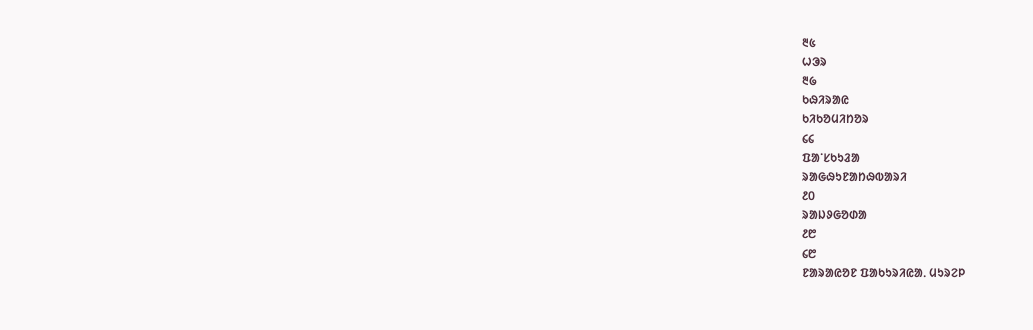᱓᱕
ᱦᱳᱨ
᱓᱙
ᱠᱷᱤᱨᱟᱭ
ᱠᱤᱠᱚᱢᱤᱴᱚᱨ
᱔᱔
ᱯᱟᱸᱥᱠᱩᱲᱟ
ᱨᱟᱜᱷᱩᱱᱟᱴᱷᱵᱟᱨᱤ
᱒᱐
ᱨᱟᱡᱽᱜᱚᱰᱟ
᱒᱘
᱔᱘
ᱱᱟᱨᱟᱭᱚᱱ ᱯᱟᱠᱩᱨᱤᱭᱟᱹ ᱢᱩᱨᱮᱞ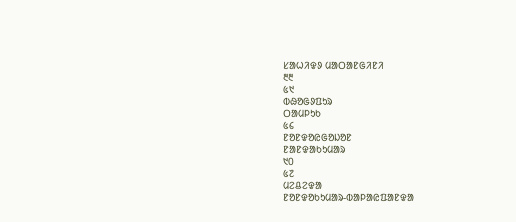ᱥᱟᱦᱤᱫᱽ ᱢᱟᱛᱟᱱᱜᱤᱱᱤ
᱓᱓
᱕᱑
ᱵᱷᱚᱜᱽᱯᱩᱨ
ᱛᱟᱢᱞᱩᱠ
᱕᱔
ᱱᱚᱱᱫᱚᱭᱜᱚᱡᱚᱱ
ᱱᱟᱱᱫᱟᱠᱩᱢᱟᱨ
᱑᱐
᱕᱗
ᱢᱮᱪᱮᱫᱟ
ᱱᱚᱱᱫᱚᱠᱩᱢᱟᱨ-ᱵᱟᱞᱟᱭᱯᱟᱱᱫᱟ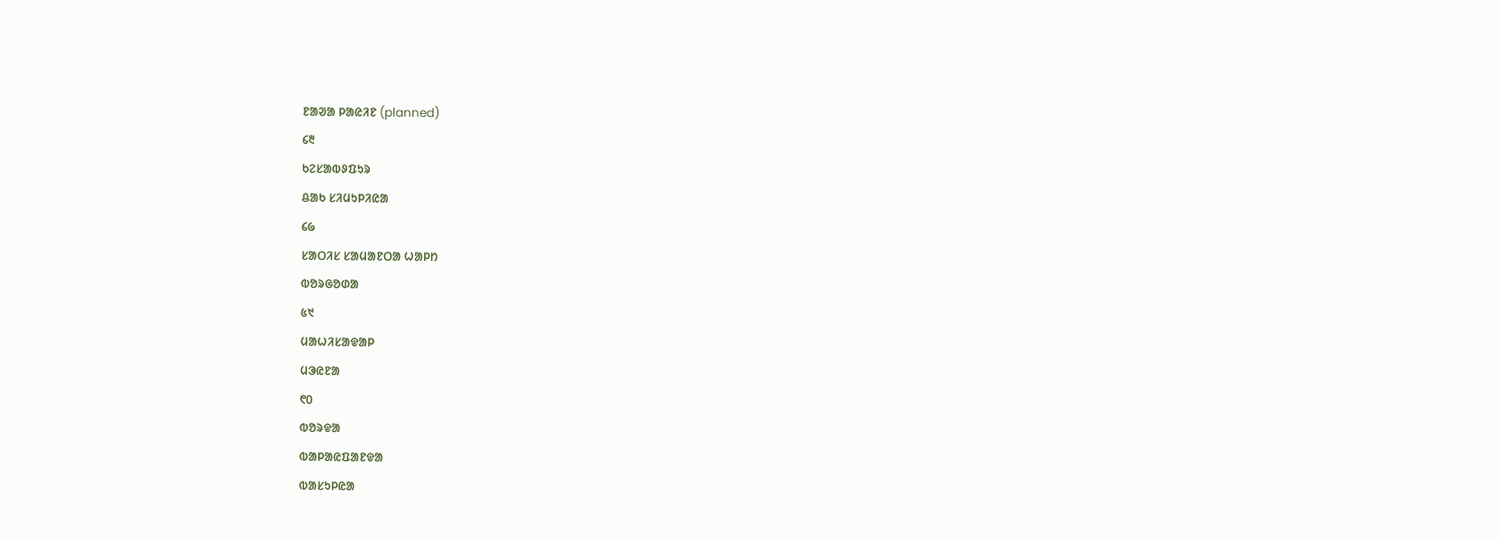ᱱᱟᱣᱟ ᱞᱟᱭᱤᱱ (planned)
᱔᱓
ᱠᱮᱥᱟᱵᱽᱯᱩᱨ
ᱪᱟᱠ ᱥᱤᱢᱩᱞᱤᱭᱟ
᱔᱙
ᱥᱟᱛᱤᱥ ᱥᱟᱢᱟᱱᱛᱟ ᱦᱟᱞᱴ
ᱵᱚᱨᱜᱚᱰᱟ
᱕᱑
ᱢᱟᱦᱤᱥᱟᱫᱟᱞ
ᱢᱳᱭᱱᱟ
᱖᱐
ᱵᱚᱨᱫᱟ
ᱵᱟᱞᱟᱭᱯᱟᱱᱫᱟ
ᱵᱟᱥᱩᱞᱭᱟ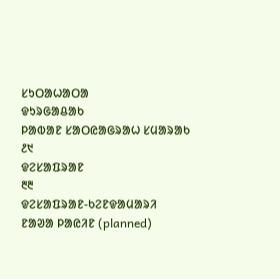ᱥᱩᱛᱟᱦᱟᱛᱟ
ᱫᱩᱨᱜᱟᱪᱟᱠ
ᱞᱟᱵᱟᱱ ᱥᱟᱛᱭᱟᱜᱨᱟᱦ ᱥᱢᱟᱨᱟᱠ
᱒᱑
ᱫᱮᱥᱟᱯᱨᱟᱱ
᱓᱓
ᱫᱮᱥᱟᱯᱨᱟᱱ-ᱠᱮᱱᱫᱟᱢᱟᱨᱤ
ᱱᱟᱣᱟ ᱞᱟᱭᱤᱱ (planned)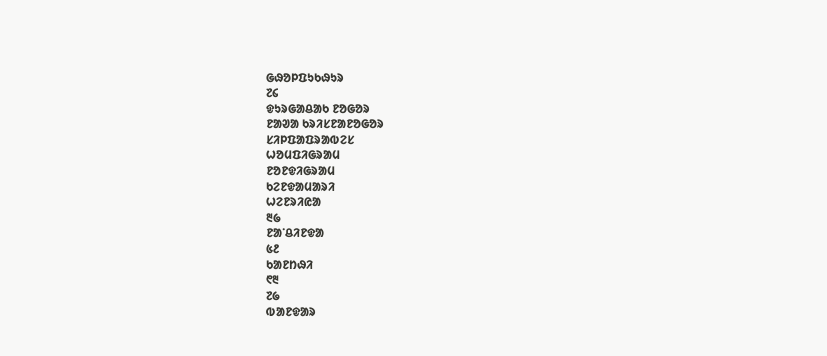ᱜᱷᱚᱞᱯᱩᱠᱷᱩᱨ
᱗᱔
ᱫᱩᱨᱜᱟᱪᱟᱠ ᱱᱚᱜᱚᱨ
ᱱᱟᱣᱟ ᱠᱨᱤᱥᱱᱟᱱᱚᱜᱚᱨ
ᱥᱤᱞᱯᱟᱯᱨᱟᱵᱮᱥ
ᱦᱚᱢᱯᱤᱜᱨᱟᱢ
ᱱᱚᱱᱫᱤᱜᱨᱟᱢ
ᱠᱮᱱᱫᱟᱢᱟᱨᱤ
ᱦᱮᱱᱨᱤᱭᱟ
᱓᱙
ᱱᱟᱸᱪᱤᱱᱫᱟ
᱕᱒
ᱠᱟᱱᱴᱷᱤ
᱖᱓
᱗᱙
ᱵᱟᱱᱫᱟᱨ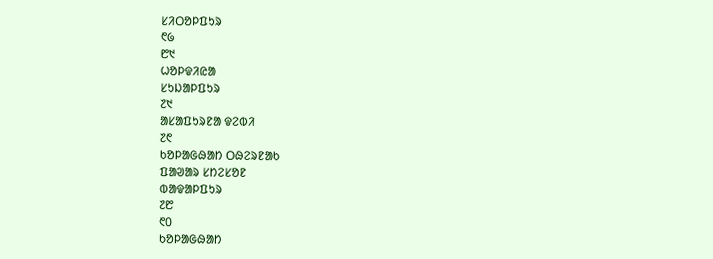ᱥᱤᱛᱚᱞᱯᱩᱨ
᱖᱙
᱘᱑
ᱦᱚᱞᱫᱤᱭᱟ
ᱥᱩᱡᱟᱞᱯᱩᱨ
᱗᱑
ᱟᱥᱟᱯᱩᱨᱱᱟ ᱫᱮᱵᱤ
᱗᱖
ᱠᱚᱞᱟᱜᱷᱟᱴ ᱛᱷᱮᱨᱱᱟᱠ
ᱯᱟᱣᱟᱨ ᱥᱴᱮᱥᱚᱱ
ᱵᱟᱫᱟᱞᱯᱩᱨ
᱗᱘
᱖᱐
ᱠᱚᱞᱟᱜᱷᱟᱴ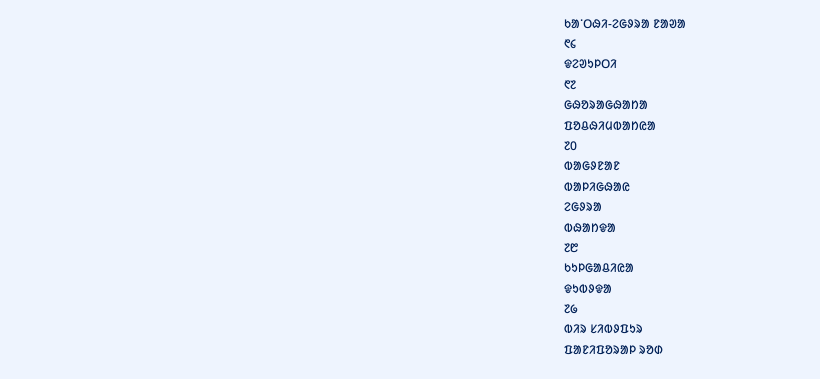ᱠᱟᱸᱛᱷᱤ-ᱮᱜᱽᱨᱟ ᱱᱟᱣᱟ
᱖᱔
ᱫᱮᱣᱩᱞᱛᱤ
᱖᱗
ᱜᱷᱚᱨᱟᱜᱷᱟᱴᱟ
ᱯᱚᱪᱷᱤᱢᱵᱟᱴᱭᱟ
᱗᱐
ᱵᱟᱜᱽᱱᱟᱱ
ᱵᱟᱞᱤᱜᱷᱟᱭ
ᱮᱜᱽᱨᱟ
ᱵᱷᱟᱴᱫᱟ
᱗᱘
ᱠᱩᱞᱜᱟᱪᱤᱭᱟ
ᱫᱩᱵᱽᱫᱟ
᱗᱙
ᱵᱤᱨ ᱥᱤᱵᱽᱯᱩᱨ
ᱯᱟᱱᱤᱯᱚᱨᱟᱞ ᱨᱚᱰ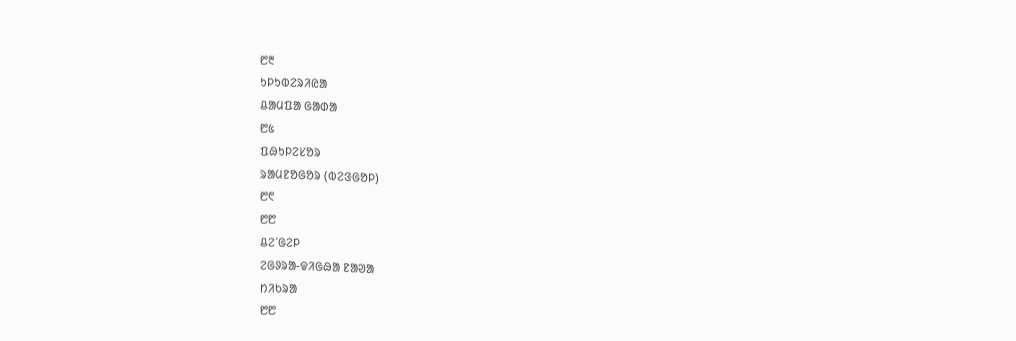᱘᱓
ᱩᱞᱩᱵᱮᱨᱤᱭᱟ
ᱪᱟᱢᱯᱟ ᱜᱟᱰᱟ
᱘᱕
ᱯᱷᱩᱞᱮᱥᱚᱨ
ᱨᱟᱢᱱᱚᱜᱚᱨ (ᱵᱮᱝᱜᱚᱞ)
᱘᱖
᱘᱘
ᱪᱮᱸᱜᱮᱞ
ᱮᱜᱽᱨᱟ-ᱫᱤᱜᱷᱟ ᱱᱟᱣᱟ
ᱴᱤᱠᱨᱟ
᱘᱘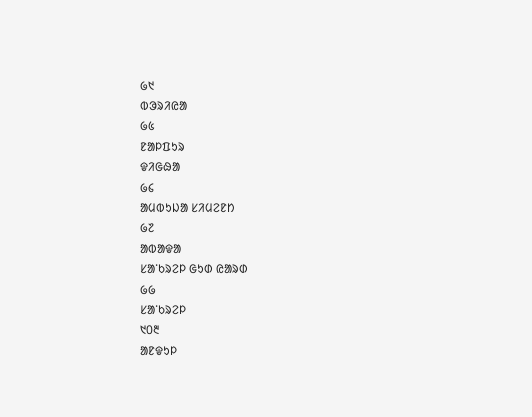᱙᱑
ᱵᱳᱨᱤᱭᱟ
᱙᱕
ᱱᱟᱞᱯᱩᱨ
ᱫᱤᱜᱷᱟ
᱙᱔
ᱟᱢᱵᱩᱡᱟ ᱥᱤᱢᱮᱱᱴ
᱙᱗
ᱟᱵᱟᱫᱟ
ᱥᱟᱸᱠᱨᱮᱞ ᱜᱩᱰ ᱭᱟᱨᱰ
᱙᱙
ᱥᱟᱸᱠᱨᱮᱞ
᱑᱐᱓
ᱟᱱᱫᱩᱞ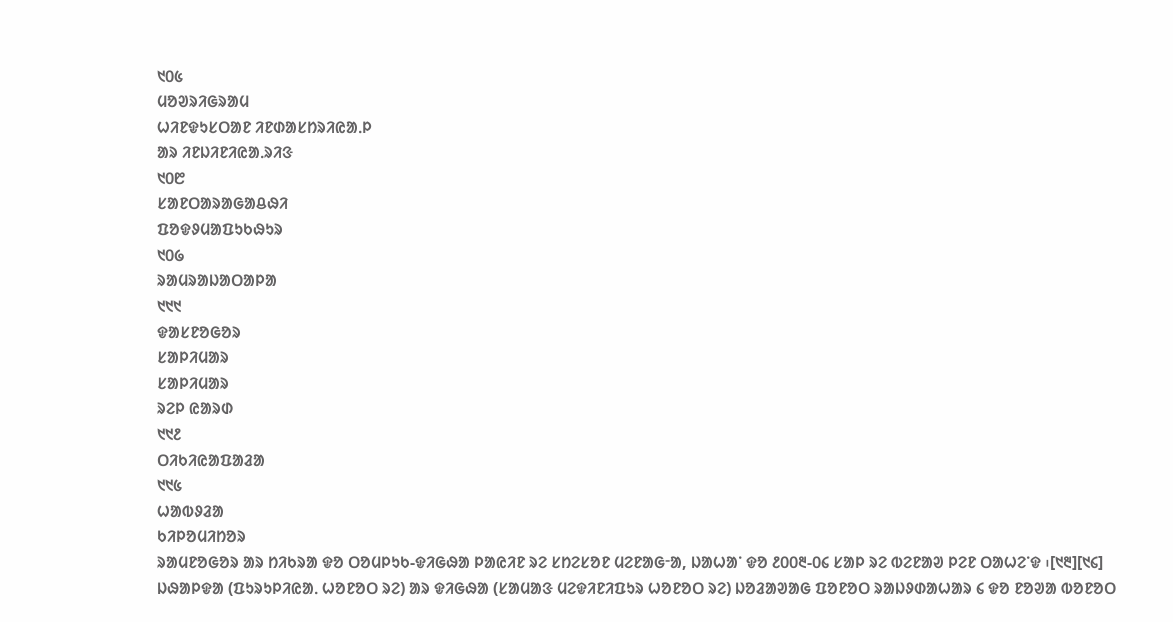᱑᱐᱕
ᱢᱚᱣᱨᱤᱜᱨᱟᱢ
ᱦᱤᱱᱫᱩᱥᱛᱟᱱ ᱤᱱᱰᱟᱥᱴᱨᱤᱭᱟᱹᱞ
ᱟᱨ ᱤᱱᱡᱤᱱᱤᱭᱟᱹᱨᱤᱝ
᱑᱐᱘
ᱥᱟᱱᱛᱟᱨᱟᱜᱟᱪᱷᱤ
ᱯᱚᱫᱽᱢᱟᱯᱩᱠᱷᱩᱨ
᱑᱐᱙
ᱨᱟᱢᱨᱟᱡᱟᱛᱟᱞᱟ
᱑᱑᱑
ᱫᱟᱥᱱᱚᱜᱚᱨ
ᱥᱟᱞᱤᱢᱟᱨ
ᱥᱟᱞᱤᱢᱟᱨ
ᱨᱮᱞ ᱭᱟᱨᱰ
᱑᱑᱒
ᱛᱤᱠᱤᱭᱟᱯᱟᱲᱟ
᱑᱑᱕
ᱦᱟᱵᱽᱲᱟ
ᱠᱤᱞᱚᱢᱤᱴᱚᱨ
ᱨᱟᱢᱱᱚᱜᱚᱨ ᱟᱨ ᱴᱤᱠᱨᱟ ᱫᱚ ᱛᱚᱢᱞᱩᱠ-ᱫᱤᱜᱷᱟ ᱞᱟᱭᱤᱱ ᱨᱮ ᱥᱴᱮᱥᱚᱱ ᱢᱮᱱᱟᱜᱼᱟ, ᱡᱟᱦᱟᱸ ᱫᱚ ᱒᱐᱐᱓-᱐᱔ ᱥᱟᱞ ᱨᱮ ᱵᱮᱱᱟᱣ ᱞᱮᱱ ᱛᱟᱦᱮᱸᱫ ᱾[᱑᱓][᱑᱔]
ᱡᱷᱟᱞᱫᱟ (ᱯᱩᱨᱩᱞᱤᱭᱟᱹ ᱦᱚᱱᱚᱛ ᱨᱮ) ᱟᱨ ᱫᱤᱜᱷᱟ (ᱥᱟᱢᱟᱝ ᱢᱮᱫᱤᱱᱤᱯᱩᱨ ᱦᱚᱱᱚᱛ ᱨᱮ) ᱡᱚᱲᱟᱣᱟᱜ ᱯᱚᱱᱚᱛ ᱨᱟᱡᱽᱰᱟᱦᱟᱨ ᱔ ᱫᱚ ᱱᱚᱣᱟ ᱵᱚᱱᱚᱛ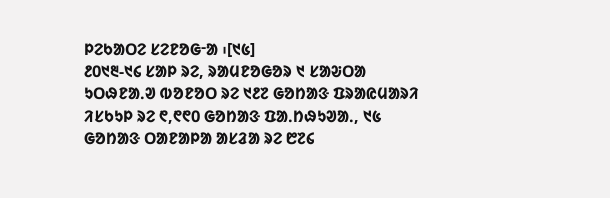ᱞᱮᱠᱟᱛᱮ ᱥᱮᱱᱚᱜᱼᱟ ᱾[᱑᱕]
᱒᱐᱑᱓-᱑᱔ ᱥᱟᱞ ᱨᱮ, ᱨᱟᱢᱱᱚᱜᱚᱨ ᱑ ᱥᱟᱶᱛᱟ ᱩᱛᱷᱱᱟᱹᱣ ᱵᱚᱱᱚᱛ ᱨᱮ ᱑᱒᱗ ᱜᱚᱴᱟᱝ ᱯᱨᱟᱭᱢᱟᱨᱤ ᱤᱥᱠᱩᱞ ᱨᱮ ᱖,᱖᱖᱐ ᱜᱚᱴᱟᱝ ᱯᱟᱹᱴᱷᱩᱣᱟᱹ, ᱑᱕ ᱜᱚᱴᱟᱝ ᱛᱟᱱᱟᱞᱟ ᱟᱥᱲᱟ ᱨᱮ ᱘᱗᱔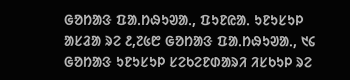ᱜᱚᱴᱟᱝ ᱯᱟᱹᱴᱷᱩᱣᱟᱹ, ᱯᱩᱱᱭᱟᱹ ᱩᱱᱩᱥᱩᱞ ᱟᱥᱲᱟ ᱨᱮ ᱒,᱗᱕᱘ ᱜᱚᱴᱟᱝ ᱯᱟᱹᱴᱷᱩᱣᱟᱹ, ᱑᱔ ᱜᱚᱴᱟᱝ ᱩᱱᱩᱥᱩᱞ ᱥᱮᱠᱮᱱᱰᱟᱨᱤ ᱤᱥᱠᱩᱞ ᱨᱮ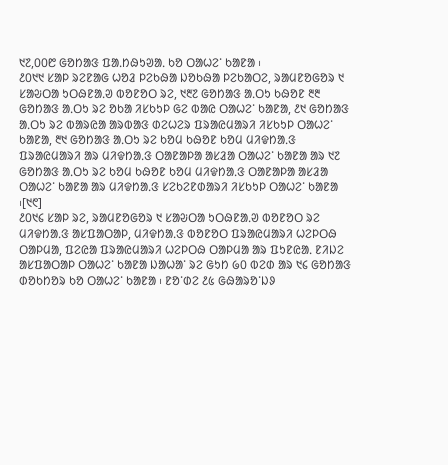᱑᱗,᱐᱐᱘ ᱜᱚᱴᱟᱝ ᱯᱟᱹᱴᱷᱩᱣᱟᱹ ᱠᱚ ᱛᱟᱦᱮᱸ ᱠᱟᱱᱟ ᱾
᱒᱐᱑᱑ ᱥᱟᱞ ᱨᱮᱱᱟᱜ ᱦᱚᱲ ᱞᱮᱠᱷᱟ ᱡᱚᱠᱷᱟ ᱞᱮᱠᱟᱛᱮ, ᱨᱟᱢᱱᱚᱜᱚᱨ ᱑ ᱥᱟᱶᱛᱟ ᱩᱛᱷᱱᱟᱹᱣ ᱵᱚᱱᱚᱛ ᱨᱮ, ᱑᱓᱗ ᱜᱚᱴᱟᱝ ᱟᱹᱛᱩ ᱠᱷᱚᱱ ᱓᱓ ᱜᱚᱴᱟᱝ ᱟᱹᱛᱩ ᱨᱮ ᱚᱠᱟ ᱤᱥᱠᱩᱞ ᱜᱮ ᱵᱟᱭ ᱛᱟᱦᱮᱸ ᱠᱟᱱᱟ, ᱒᱑ ᱜᱚᱴᱟᱝ ᱟᱹᱛᱩ ᱨᱮ ᱵᱟᱨᱭᱟ ᱟᱨᱵᱟᱝ ᱰᱮᱦᱮᱨ ᱯᱨᱟᱭᱢᱟᱨᱤ ᱤᱥᱠᱩᱞ ᱛᱟᱦᱮᱸ ᱠᱟᱱᱟ, ᱓᱑ ᱜᱚᱴᱟᱝ ᱟᱹᱛᱩ ᱨᱮ ᱠᱚᱢ ᱠᱷᱚᱱ ᱠᱚᱢ ᱢᱤᱫᱴᱟᱹᱝ ᱯᱨᱟᱭᱢᱟᱨᱤ ᱟᱨ ᱢᱤᱫᱴᱟᱹᱝ ᱛᱟᱱᱟᱞᱟ ᱟᱥᱲᱟ ᱛᱟᱦᱮᱸ ᱠᱟᱱᱟ ᱟᱨ ᱑᱗ ᱜᱚᱴᱟᱝ ᱟᱹᱛᱩ ᱨᱮ ᱠᱚᱢ ᱠᱷᱚᱱ ᱠᱚᱢ ᱢᱤᱫᱴᱟᱹᱝ ᱛᱟᱱᱟᱞᱟ ᱟᱥᱲᱟ ᱛᱟᱦᱮᱸ ᱠᱟᱱᱟ ᱟᱨ ᱢᱤᱫᱴᱟᱹᱝ ᱥᱮᱠᱮᱱᱰᱟᱨᱤ ᱤᱥᱠᱩᱞ ᱛᱟᱦᱮᱸ ᱠᱟᱱᱟ ᱾[᱑᱖]
᱒᱐᱑᱔ ᱥᱟᱞ ᱨᱮ, ᱨᱟᱢᱱᱚᱜᱚᱨ ᱑ ᱥᱟᱶᱛᱟ ᱩᱛᱷᱱᱟᱹᱣ ᱵᱚᱱᱚᱛ ᱨᱮ ᱢᱤᱫᱴᱟᱹᱝ ᱟᱥᱯᱟᱛᱟᱞ, ᱢᱤᱫᱴᱟᱹᱝ ᱵᱚᱱᱚᱛ ᱯᱨᱟᱭᱢᱟᱨᱤ ᱦᱮᱞᱛᱷ ᱛᱟᱞᱢᱟ, ᱯᱮᱭᱟ ᱯᱨᱟᱭᱢᱟᱨᱤ ᱦᱮᱞᱛᱷ ᱛᱟᱞᱢᱟ ᱟᱨ ᱯᱩᱱᱭᱟᱹ ᱱᱤᱡᱮ ᱟᱥᱯᱟᱛᱟᱞ ᱛᱟᱦᱮᱸ ᱠᱟᱱᱟ ᱡᱟᱦᱟᱸ ᱨᱮ ᱜᱩᱴ ᱙᱐ ᱵᱮᱰ ᱟᱨ ᱑᱔ ᱜᱚᱴᱟᱝ ᱰᱚᱠᱴᱚᱨ ᱠᱚ ᱛᱟᱦᱮᱸ ᱠᱟᱱᱟ ᱾ ᱱᱚᱸᱰᱮ ᱒᱕ ᱜᱷᱟᱨᱚᱸᱡᱽ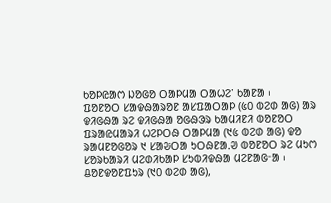ᱠᱚᱞᱭᱟᱬ ᱡᱚᱜᱚ ᱛᱟᱞᱢᱟ ᱛᱟᱦᱮᱸ ᱠᱟᱱᱟ ᱾
ᱯᱚᱱᱚᱛ ᱥᱟᱫᱷᱟᱨᱚᱱ ᱟᱥᱯᱟᱛᱟᱞ (᱕᱐ ᱵᱮᱰ ᱟᱜ) ᱟᱨ ᱫᱤᱜᱷᱟ ᱨᱮ ᱫᱤᱜᱷᱟ ᱚᱜᱷᱳᱨ ᱠᱟᱢᱤᱱᱤ ᱵᱚᱱᱚᱛ ᱯᱨᱟᱭᱢᱟᱨᱤ ᱦᱮᱞᱛᱷ ᱛᱟᱞᱢᱟ (᱑᱕ ᱵᱮᱰ ᱟᱜ) ᱫᱚ ᱨᱟᱢᱱᱚᱜᱚᱨ ᱑ ᱥᱟᱶᱛᱟ ᱩᱛᱷᱱᱟᱹᱣ ᱵᱚᱱᱚᱛ ᱨᱮ ᱢᱩᱬ ᱥᱚᱨᱠᱟᱨᱤ ᱢᱮᱰᱤᱠᱟᱞ ᱥᱩᱵᱤᱫᱷᱟ ᱢᱮᱱᱟᱜᱼᱟ ᱾ ᱪᱚᱱᱫᱚᱱᱯᱩᱨ (᱑᱐ ᱵᱮᱰ ᱟᱜ),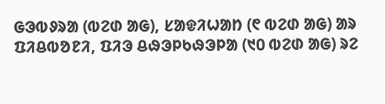ᱜᱳᱵᱽᱨᱟ (ᱵᱮᱰ ᱟᱜ), ᱥᱟᱫᱤᱦᱟᱴ (᱖ ᱵᱮᱰ ᱟᱜ) ᱟᱨ ᱯᱤᱪᱵᱚᱱᱤ, ᱯᱤᱳ ᱪᱷᱳᱞᱠᱷᱳᱞᱟ (᱑᱐ ᱵᱮᱰ ᱟᱜ) ᱨᱮ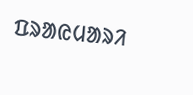ᱯᱨᱟᱭᱢᱟᱨᱤ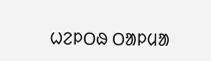ᱦᱮᱞᱛᱷ ᱛᱟᱞᱢᱟ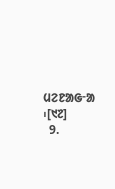ᱢᱮᱱᱟᱜᱼᱟ ᱾[᱑᱗]
  9.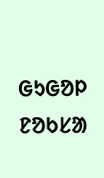ᱜᱩᱜᱚᱞ ᱱᱚᱠᱥᱟ